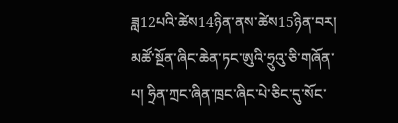ཟླ12པའི་ཚེས14ཉིན་ནས་ཚེས15ཉིན་བར། མཚོ་སྔོན་ཞིང་ཆེན་ཏང་ཨུའི་ཧྲུའུ་ཅི་གཞོན་པ། ཧྲིན་ཀྲང་ཞིན་ཁྲང་ཞིང་པེ་ཅིང་དུ་སོང་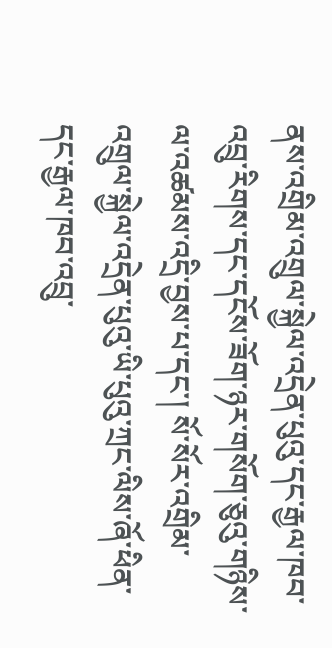ནས་འགྲིམ་འགྲུལ་སྐྱེལ་འདྲེན་པུའུ་དང་རྒྱལ་ཁབ་འབྲུ་རིགས་དང་དངོས་ཟོག་ཉར་གསོག་ཅུའུ་གཉིས་ལ་འཚམས་འདྲི་བྱས་པ་དང་། སོ་སོར་འགྲིམ་འགྲུལ་སྐྱེལ་འདྲེན་པུའུ་ཡི་པུའུ་ཀྲང་ལིས་ཞོ་ཕིན་དང་རྒྱལ་ཁབ་འབྲུ་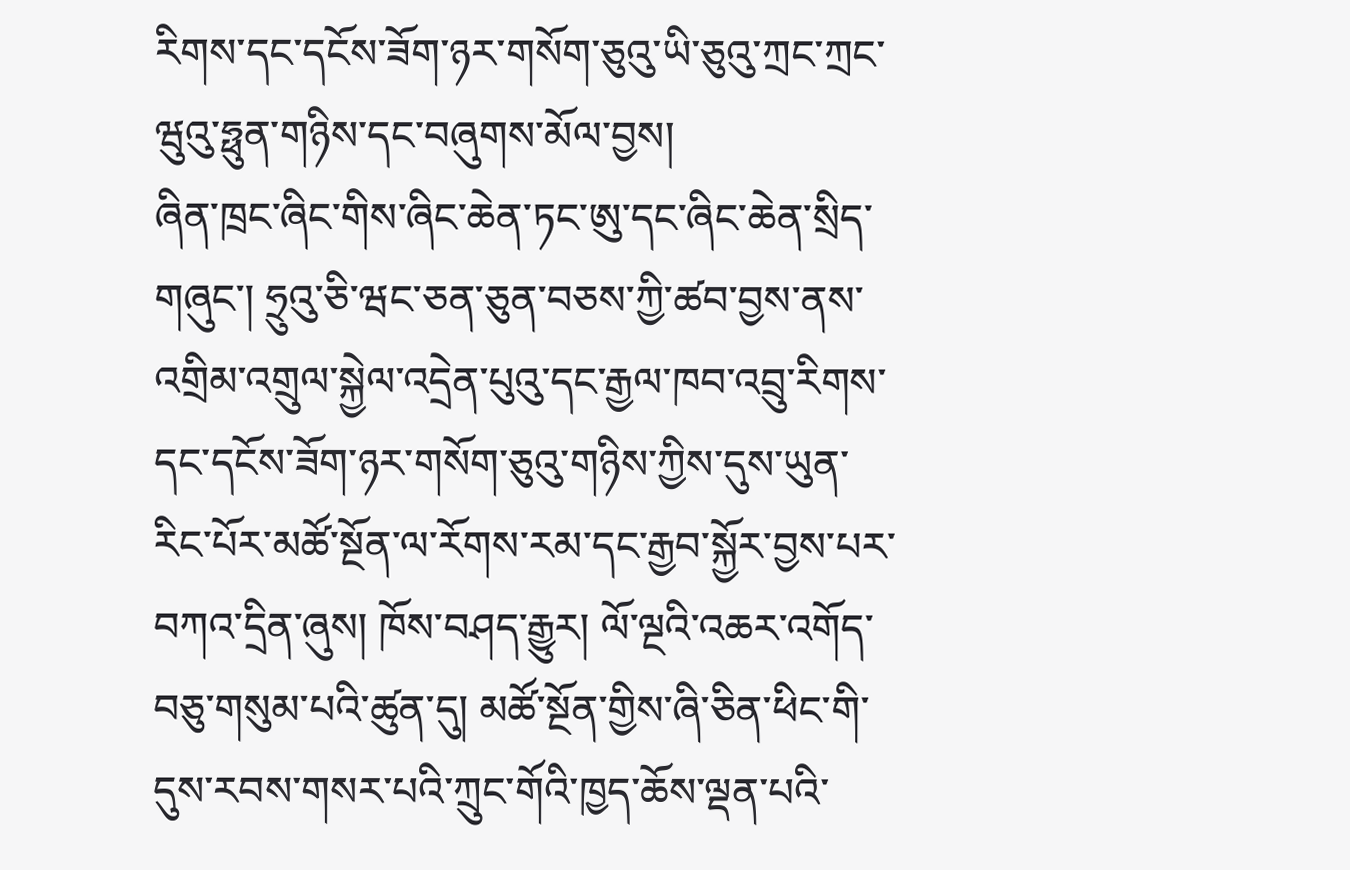རིགས་དང་དངོས་ཟོག་ཉར་གསོག་ཅུའུ་ཡི་ཅུའུ་ཀྲང་ཀྲང་ཝུའུ་ཧྥུན་གཉིས་དང་བཞུགས་མོལ་བྱས།
ཞིན་ཁྲང་ཞིང་གིས་ཞིང་ཆེན་ཏང་ཨུ་དང་ཞིང་ཆེན་སྲིད་གཞུང་། ཧྲུའུ་ཅི་ཝང་ཅན་ཅུན་བཅས་ཀྱི་ཚབ་བྱས་ནས་འགྲིམ་འགྲུལ་སྐྱེལ་འདྲེན་པུའུ་དང་རྒྱལ་ཁབ་འབྲུ་རིགས་དང་དངོས་ཟོག་ཉར་གསོག་ཅུའུ་གཉིས་ཀྱིས་དུས་ཡུན་རིང་པོར་མཚོ་སྔོན་ལ་རོགས་རམ་དང་རྒྱབ་སྐྱོར་བྱས་པར་བཀའ་དྲིན་ཞུས། ཁོས་བཤད་རྒྱུར། ལོ་ལྔའི་འཆར་འགོད་བཅུ་གསུམ་པའི་ཚུན་དུ། མཚོ་སྔོན་གྱིས་ཞི་ཅིན་ཕིང་གི་དུས་རབས་གསར་པའི་ཀྲུང་གོའི་ཁྱད་ཆོས་ལྡན་པའི་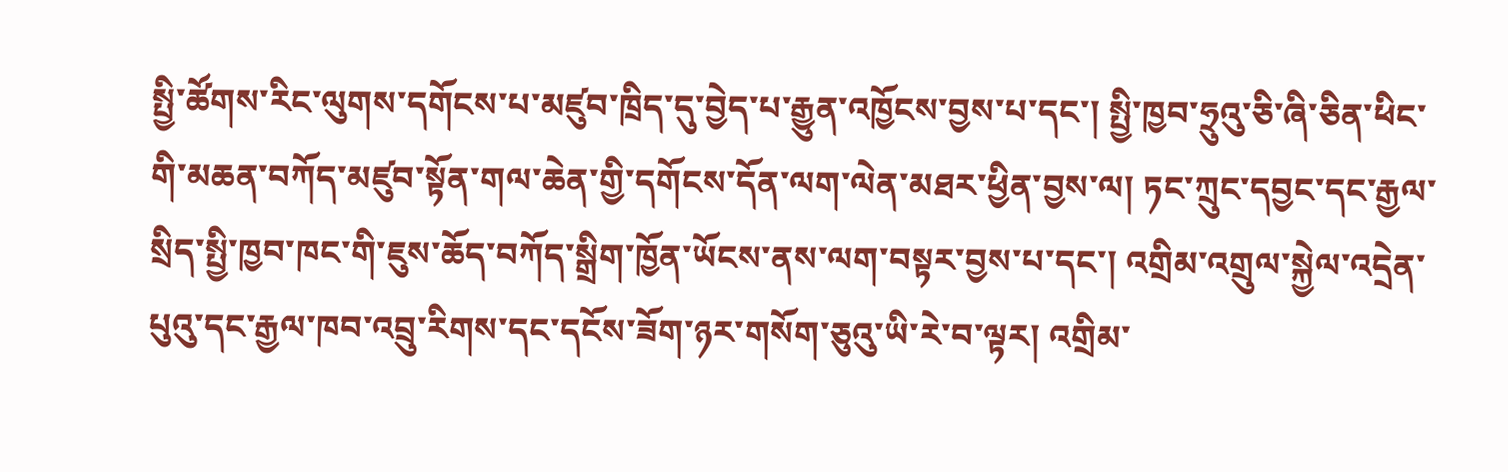སྤྱི་ཚོགས་རིང་ལུགས་དགོངས་པ་མཛུབ་ཁྲིད་དུ་བྱེད་པ་རྒྱུན་འཁྱོངས་བྱས་པ་དང་། སྤྱི་ཁྱབ་ཧྲུའུ་ཅི་ཞི་ཅིན་ཕིང་གི་མཆན་བཀོད་མཛུབ་སྟོན་གལ་ཆེན་གྱི་དགོངས་དོན་ལག་ལེན་མཐར་ཕྱིན་བྱས་ལ། ཏང་ཀྲུང་དབྱང་དང་རྒྱལ་སྲིད་སྤྱི་ཁྱབ་ཁང་གི་ཇུས་ཆོད་བཀོད་སྒྲིག་ཁྱོན་ཡོངས་ནས་ལག་བསྟར་བྱས་པ་དང་། འགྲིམ་འགྲུལ་སྐྱེལ་འདྲེན་པུའུ་དང་རྒྱལ་ཁབ་འབྲུ་རིགས་དང་དངོས་ཟོག་ཉར་གསོག་ཅུའུ་ཡི་རེ་བ་ལྟར། འགྲིམ་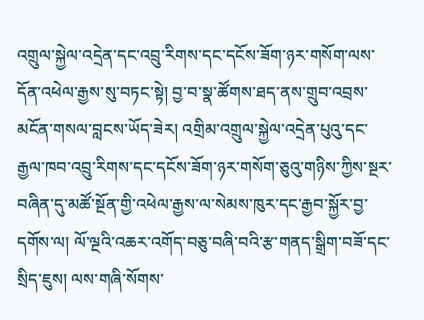འགྲུལ་སྐྱེལ་འདྲེན་དང་འབྲུ་རིགས་དང་དངོས་ཟོག་ཉར་གསོག་ལས་དོན་འཕེལ་རྒྱས་སུ་བཏང་སྟེ། བྱ་བ་སྣ་ཚོགས་ཐད་ནས་གྲུབ་འབྲས་མངོན་གསལ་བླངས་ཡོད་ཟེར། འགྲིམ་འགྲུལ་སྐྱེལ་འདྲེན་པུའུ་དང་རྒྱལ་ཁབ་འབྲུ་རིགས་དང་དངོས་ཟོག་ཉར་གསོག་ཅུའུ་གཉིས་ཀྱིས་སྔར་བཞིན་དུ་མཚོ་སྔོན་གྱི་འཕེལ་རྒྱས་ལ་སེམས་ཁུར་དང་རྒྱབ་སྐྱོར་བྱ་དགོས་ལ། ལོ་ལྔའི་འཆར་འགོད་བཅུ་བཞི་བའི་རྩ་གནད་སྒྲིག་བཟོ་དང་སྲིད་ཇུས། ལས་གཞི་སོགས་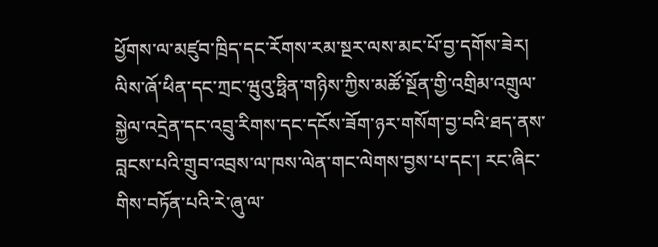ཕྱོགས་ལ་མཛུབ་ཁྲིད་དང་རོགས་རམ་སྔར་ལས་མང་པོ་བྱ་དགོས་ཟེར།
ལིས་ཞོ་ཕིན་དང་ཀྲང་ཝུའུ་ཧྥིན་གཉིས་ཀྱིས་མཚོ་སྔོན་གྱི་འགྲིམ་འགྲུལ་སྐྱེལ་འདྲེན་དང་འབྲུ་རིགས་དང་དངོས་ཟོག་ཉར་གསོག་བྱ་བའི་ཐད་ནས་བླངས་པའི་གྲུབ་འབྲས་ལ་ཁས་ལེན་གང་ལེགས་བྱས་པ་དང་། རང་ཞིང་གིས་བཏོན་པའི་རེ་ཞུ་ལ་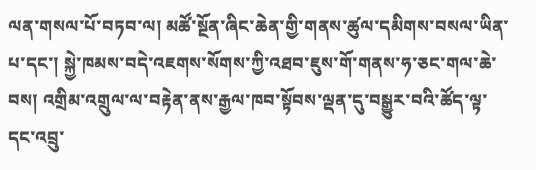ལན་གསལ་པོ་བཏབ་ལ། མཚོ་སྔོན་ཞིང་ཆེན་གྱི་གནས་ཚུལ་དམིགས་བསལ་ཡིན་པ་དང་། སྐྱེ་ཁམས་བདེ་འཇགས་སོགས་ཀྱི་འཐབ་ཇུས་གོ་གནས་ཧ་ཅང་གལ་ཆེ་བས། འགྲིམ་འགྲུལ་ལ་བརྟེན་ནས་རྒྱལ་ཁབ་སྟོབས་ལྡན་དུ་བསྒྱུར་བའི་ཚོད་ལྟ་དང་འབྲུ་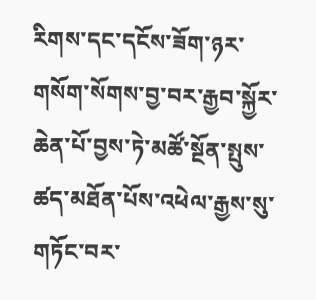རིགས་དང་དངོས་ཟོག་ཉར་གསོག་སོགས་བྱ་བར་རྒྱབ་སྐྱོར་ཆེན་པོ་བྱས་ཏེ་མཚོ་སྔོན་སྤུས་ཚད་མཐོན་པོས་འཕེལ་རྒྱས་སུ་གཏོང་བར་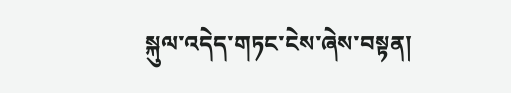སྐུལ་འདེད་གཏང་ངེས་ཞེས་བསྟན།